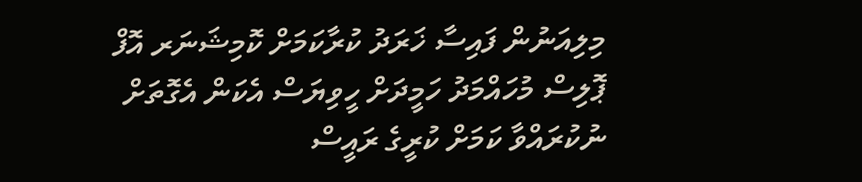މިލިއަނުން ފައިސާ ޚަރަދު ކުރާކަމަށް ކޮމިޝަނަރ އޮފް ޕޮލިސް މުހައްމަދު ހަމީދަށް ހީވިޔަސް އެކަން އެގޮތަށް ނުކުރައްވާ ކަމަށް ކުރީގެ ރައީސް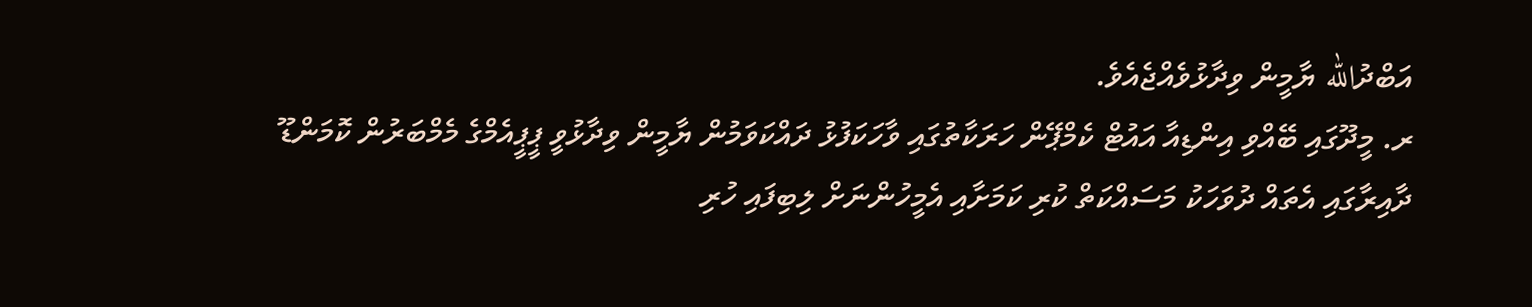އަބްދުالله ޔާމީން ވިދާޅުވެއްޖެއެވެ.
ރ. މީދޫގައި ބޭއްވި އިންޑިއާ އައުޓް ކެމްޕޭން ހަރަކާތުގައި ވާހަކަފުޅު ދައްކަވަމުން ޔާމީން ވިދާޅުވީ ޕީޕީއެމްގެ މެމްބަރުން ކޮމަންޑޫ ދާއިރާގައި އެތައް ދުވަހަކު މަސައްކަތް ކުރި ކަމަށާއި އެމީހުންނަށް ލިބިފައި ހުރި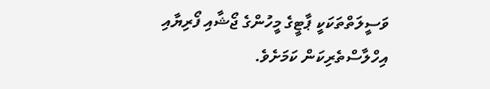ވަސީލަތްތަކަކީ ޕާޓީގެ މީހުންގެ ޖޯޝާއި ފޯރިޔާއި އިހްލާސްތެރިކަން ކަމަށެވެ.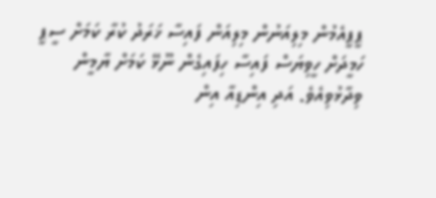ޕީޕީއެމުން މިލިއަނުން މިލިއަން ފައިސާ ޚަރަދު ކުރާ ކަމަށް ސީޕީ ހަމީދަށް ހީވިޔަސް ފައިސާ ހިފައިގެން ނޫޅޭ ކަމަށް ޔާމީން ވިދާޅުވިއެވެ. އަދި އިންޑިއާ އިން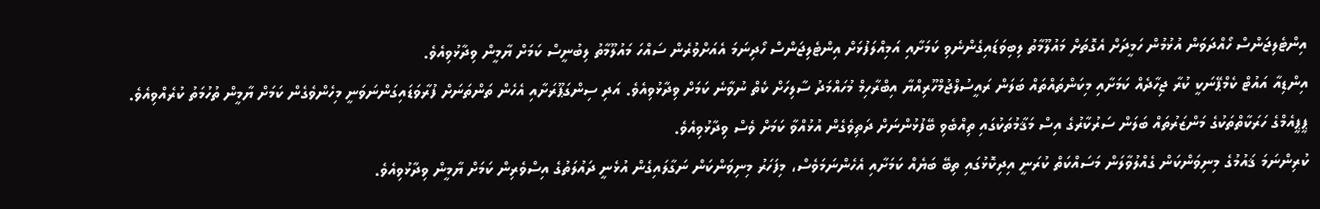އިންޓެލިޖަންސް ހޯއްދަވަން އުޅުމުން ހަމީދަށް އެގޮތަށް މައުލޫމާތު ލިބިވަޑައިގެންނެވި ކަމަށާއި އަމިއްލަފުޅަށް އިންޓެލިޖަންސް ހޯދިނަމަ އެއަށްވުރެން ސައްހަ މައުލޫމާތު ލިބުނީސް ކަމަށް ޔާމީން ވިދާޅުވިއެވެ.
އިންޑިއާ އައުޓް ކެމްޕޭނަކީ ކުރާ ޖިހާދެއް ކަމަށާއި މިކަންތައްތައް ބަލަން ރައީސުލްޖުމްހޫރިއްޔާ އިބްރާހިމް މުހައްމަދު ސާލިހަށް ކެތް ނުވާނެ ކަމަށް ވިދާޅުވިއެވެ. އަދި ސިންގަޕޫރަށާއި އެހެން ތަންތަނަށް ފުރާވަޑައިގަންނަވަނީ މިހެންވެގެން ކަމަށް ޔާމީން ތުހުމަތު ކުރެއްވިއެވެ.
ޕީޕީއެމްގެ ހަރަކާތްތަކުގެ މަންޒަރުތައް ބަލަން ސަރުކާރުގެ އިސް މަޤާމުތަކުގައި ތިއްބެވި ބޭފުޅުންނަށް ދަތިވެގެން އުޅުއްވާ ކަމަށް ވެސް ވިދާޅުވިއެވެ.
ކުރިންނަމަ ޤައުމުގެ މިނިވަންކަން ގެއްލުވާލަން މަސައްކަތް ކުރަނީ އިދިކޮޅުގައި ތިބޭ ބަޔެއް ކަމަށާއި އެހެންނަމަވެސް، މިފަހަރު މިނިވަންކަން ނަގާލައިގެން އުޅެނީ ދައުލަތުގެ އިސްވެރިން ކަމަށް ޔާމީން ވިދާޅުވިއެވެ.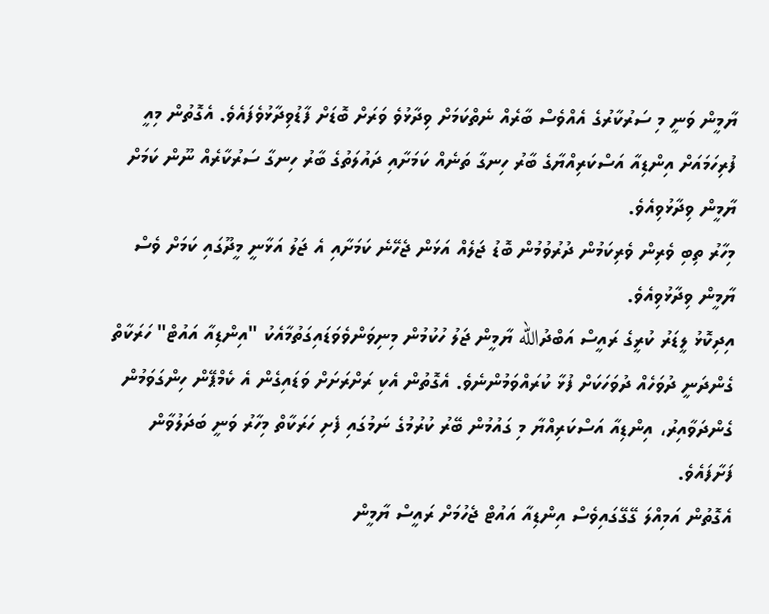ޔާމީން ވަނީ މި ސަރުކާރުގެ އެއްވެސް ބާރެއް ނެތްކަމަށް ވިދާޅުވެ ވަރަށް ބޮޑަށް ފާޑުވިދާޅުވެފައެވެ. އެގޮތުން މިއީ ފުރިހަމައަށް އިންޑިއާ އަސްކަރިއްޔާގެ ބާރު ހިނގާ ތަނެއް ކަމަށާއި ދައުލަތުގެ ބާރު ހިނގާ ސަރުކާރެއް ނޫން ކަމަށް ޔާމީން ވިދާޅުވިއެވެ.
މިހާރު ތިބި ވެރިން ވެރިކަމުން ދުރުވުމުން ބޮޑު ޖަލެއް އަޅަން ޖެހޭނެ ކަމަށާއި އެ ޖަލު އަޅާނީ މީދޫގައި ކަމަށް ވެސް ޔާމީން ވިދާޅުވިއެވެ.
އިދިކޮޅު ލީޑަރު ކުރީގެ ރައީސް އަބްދުالله ޔާމީން ޖަލު ހުކުމުން މިނިވަންވެވަޑައިގަތުމާއެކު "އިންޑިއާ އައުޓް" ހަރަކާތް ގެންދަނީ ދުވަހެއް ދުވަހަކަށް ފުޅާ ކުރައްވަމުންނެވެ. އެގޮތުން އެކި ރަށްރަށަށް ވަޑައިގެން އެ ކެމްޕޭން ހިންގަވަމުން ގެންދަވާއިރު، އިންޑިއާ އަސްކަރިއްޔާ މި ގައުމުން ބޭރު ކުރުމުގެ ނަމުގައި ފެށި ހަރަކާތް މިހާރު ވަނީ ބަދަލުވާން ފަށާފައެވެ.
އެގޮތުން އަމިއްލަ ގޭގޭގައިވެސް އިންޑިއާ އައުޓް ޖެހުމަށް ރައީސް ޔާމީން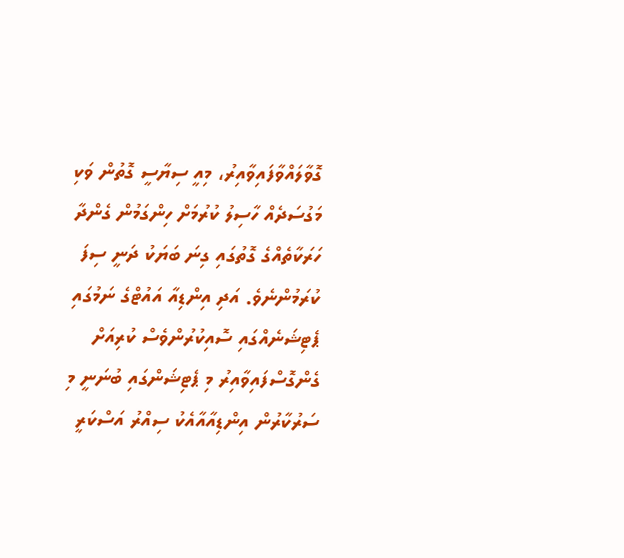ގޮވާލައްވާފައިވާއިރު، މިއީ ސިޔާސީ ގޮތުން ވަކި މަގުސަދެއް ހާސިލު ކުރުމަށް ހިންގަމުން ގެންދާ ހަރަކާތެއްގެ ގޮތުގައި ގިނަ ބަޔަކު ދަނީ ސިފަ ކުރަމުންނެވެ. އަދި އިންޑިއާ އައުޓްގެ ނަމުގައި ޕެޓިޝަނެއްގައި ސޮއިކުރުންވެސް ކުރިއަށް ގެންގޮސްފައިވާއިރު މި ޕެޓިޝަންގައި ބުނަނީ މި ސަރުކާރުން އިންޑިއާއާއެކު ސިއްރު އަސްކަރީ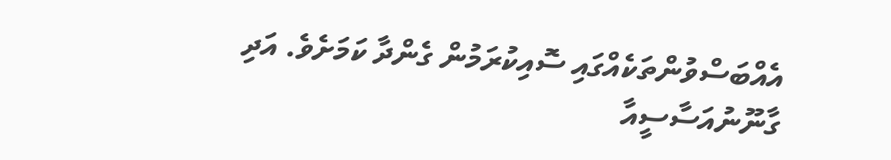އެއްބަސްވުންތަކެއްގައި ސޮއިކުރަމުން ގެންދާ ކަމަށެވެ. އަދި ގާނޫނުއަސާސީއާ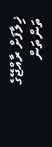ޚިލާފަށް ރާއްޖޭގެ ތަންތަން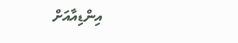އިންޑިއާއަށް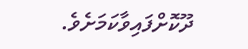ދޫކޮށްފައިވާކަމަށެވެ.